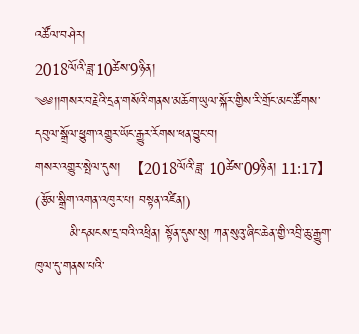འཚོལ་བཤེར།
2018ལོའི་ཟླ་10ཚེས་9ཉིན།
༄༅།།གསར་བརྗེའི་དྲན་གསོའི་གནས་མཆོག་ཡུལ་སྐོར་གྱིས་རི་གྲོང་མང་ཚོགས་དབུལ་སྒྲོལ་ཕྱུག་འགྱུར་ཡོང་རྒྱུར་རོགས་ཕན་བྱུང་བ།
གསར་འགྱུར་སྤེལ་དུས།  【2018ལོའི་ཟླ་ 10ཚེས་09ཉིན། 11:17】   (རྩོམ་སྒྲིག་འགན་འཁུར་པ། བསྟན་འཛིན།)
        མི་དམངས་དྲ་བའི་འཕྲིན། སྟོན་དུས་སུ། ཀན་སུའུ་ཞིང་ཆེན་གྱི་འབྲི་ཆུ་རྒྱུག་ཁུལ་དུ་གནས་པའི་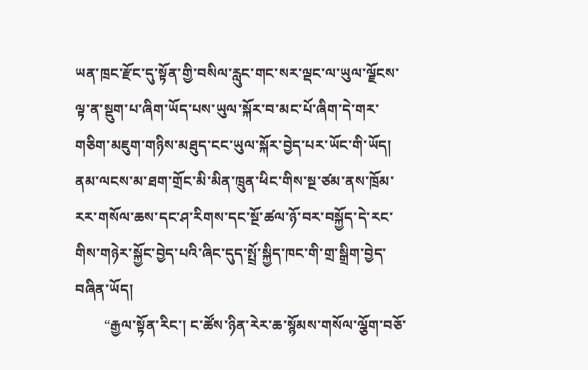ཡན་ཁྲང་རྫོང་དུ་སྟོན་གྱི་བསིལ་རླུང་གང་སར་ལྡང་ལ་ཡུལ་ལྗོངས་ལྟ་ན་སྡུག་པ་ཞིག་ཡོད་པས་ཡུལ་སྐོར་བ་མང་པོ་ཞིག་དེ་གར་གཅིག་མཇུག་གཉིས་མཐུད་ངང་ཡུལ་སྐོར་བྱེད་པར་ཡོང་གི་ཡོད། ནམ་ལངས་མ་ཐག་གྲོང་མི་མིན་ཁྲུན་ཕིང་གིས་སྔ་ཙམ་ནས་ཁྲོམ་རར་གསོལ་ཆས་དང་ཤ་རིགས་དང་སྔོ་ཚལ་ཉོ་བར་བསྐྱོད་དེ་རང་གིས་གཉེར་སྐྱོང་བྱེད་པའི་ཞིང་དུད་སྤྲོ་སྐྱིད་ཁང་གི་གྲ་སྒྲིག་བྱེད་བཞིན་ཡོད།
        “རྒྱལ་སྟོན་རིང་། ང་ཚོས་ཉིན་རེར་ཆ་སྙོམས་གསོལ་ལྕོག་བཅོ་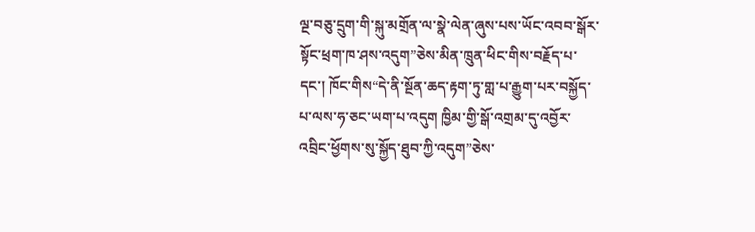ལྔ་བཅུ་དྲུག་གི་སྐུ་མགྲོན་ལ་སྣེ་ལེན་ཞུས་པས་ཡོང་འབབ་སྒོར་སྟོང་ཕྲག་ཁ་ཤས་འདུག”ཅེས་མིན་ཁྲུན་ཕིང་གིས་བརྗོད་པ་དང་། ཁོང་གིས“དེ་ནི་སྔོན་ཆད་རྟག་ཏུ་གླ་པ་རྒྱུག་པར་བསྐྱོད་པ་ལས་ཧ་ཅང་ཡག་པ་འདུག ཁྱིམ་གྱི་སྒོ་འགྲམ་དུ་འབྱོར་འབྲིང་ཕྱོགས་སུ་སྐྱོད་ཐུབ་ཀྱི་འདུག”ཅེས་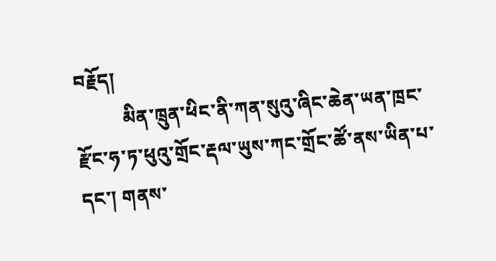བརྗོད།
          མིན་ཁྲུན་ཕིང་ནི་ཀན་སུའུ་ཞིང་ཆེན་ཡན་ཁྲང་རྫོང་ཧ་ཏ་ཕུའུ་གྲོང་རྡལ་ཡུས་ཀང་གྲོང་ཚོ་ནས་ཡིན་པ་དང་། གནས་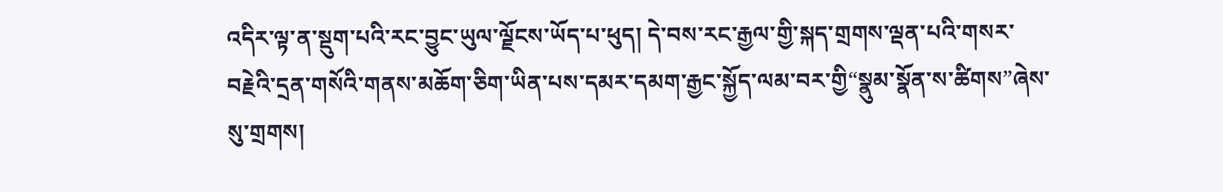འདིར་ལྟ་ན་སྡུག་པའི་རང་བྱུང་ཡུལ་ལྗོངས་ཡོད་པ་ཕུད། དེ་བས་རང་རྒྱལ་གྱི་སྐད་གྲགས་ལྡན་པའི་གསར་བརྗེའི་དྲན་གསོའི་གནས་མཆོག་ཅིག་ཡིན་པས་དམར་དམག་རྒྱང་སྐྱོད་ལམ་བར་གྱི“སྣུམ་སྣོན་ས་ཚིགས”ཞེས་སུ་གྲགས།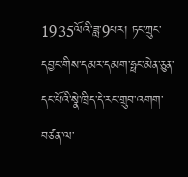1935ལོའི་ཟླ་9པར། ཏང་ཀྲུང་དབྱང་གིས་དམར་དམག་ཧྥང་མེན་ཅུན་དང་པོའི་སྣེ་ཁྲིད་དེ་རང་གྲུབ་འགག་བཙན་ལ་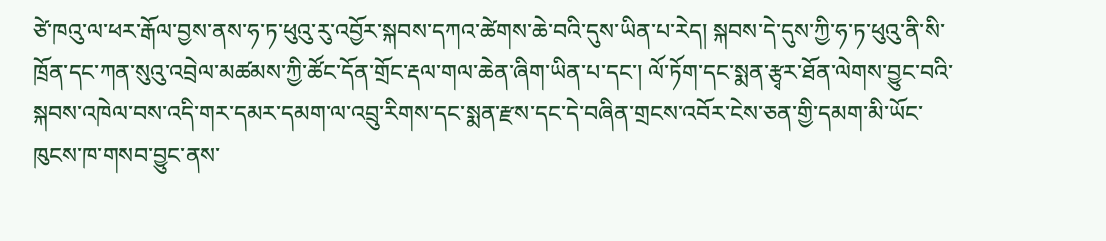ཙེ་ཁའུ་ལ་ཕར་རྒོལ་བྱས་ནས་ཧ་ཏ་ཕུའུ་རུ་འབྱོར་སྐབས་དཀའ་ཚེགས་ཆེ་བའི་དུས་ཡིན་པ་རེད། སྐབས་དེ་དུས་ཀྱི་ཧ་ཏ་ཕུའུ་ནི་སི་ཁྲོན་དང་ཀན་སུའུ་འབྲེལ་མཚམས་ཀྱི་ཚོང་དོན་གྲོང་རྡལ་གལ་ཆེན་ཞིག་ཡིན་པ་དང་། ལོ་ཏོག་དང་སྨན་རྩྭར་ཐོན་ལེགས་བྱུང་བའི་སྐབས་འཁེལ་བས་འདི་གར་དམར་དམག་ལ་འབྲུ་རིགས་དང་སྨན་རྫས་དང་དེ་བཞིན་གྲངས་འབོར་ངེས་ཅན་གྱི་དམག་མི་ཡོང་ཁུངས་ཁ་གསབ་བྱུང་ནས་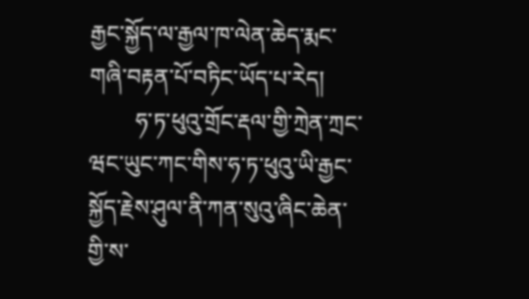རྒྱང་སྐྱོད་ལ་རྒྱལ་ཁ་ལེན་ཆེད་རྨང་གཞི་བརྟན་པོ་བཏིང་ཡོད་པ་རེད།
        ཧ་ཏ་ཕུའུ་གྲོང་རྡལ་གྱི་ཀྲེན་ཀྲང་ཝང་ཡུང་ཀང་གིས་ཧ་ཏ་ཕུའུ་ཡི་རྒྱང་སྐྱོད་རྗེས་ཤུལ་ནི་ཀན་སུའུ་ཞིང་ཆེན་གྱི་ས་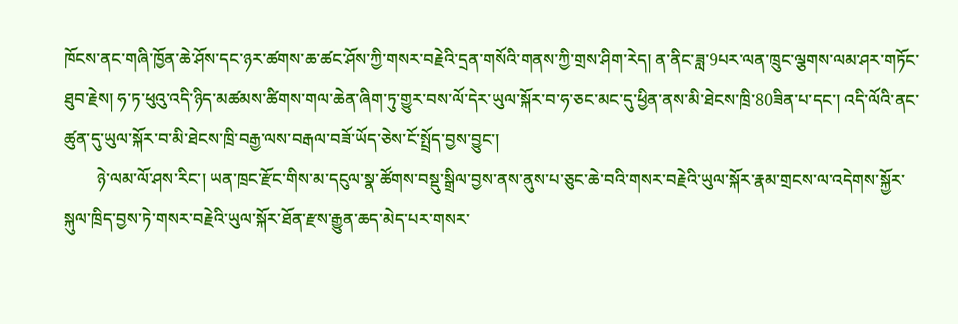ཁོངས་ནང་གཞི་ཁྱོན་ཆེ་ཤོས་དང་ཉར་ཚགས་ཆ་ཚང་ཤོས་ཀྱི་གསར་བརྗེའི་དྲན་གསོའི་གནས་ཀྱི་གྲས་ཤིག་རེད། ན་ནིང་ཟླ་9པར་ལན་ཁྲུང་ལྕགས་ལམ་ཤར་གཏོང་ཐུབ་རྗེས། ཧ་ཏ་ཕུའུ་འདི་ཉིད་མཚམས་ཚིགས་གལ་ཆེན་ཞིག་ཏུ་གྱུར་བས་ལོ་དེར་ཡུལ་སྐོར་བ་ཧ་ཅང་མང་དུ་ཕྱིན་ནས་མི་ཐེངས་ཁྲི་80ཟིན་པ་དང་། འདི་ལོའི་ནང་ཚུན་དུ་ཡུལ་སྐོར་བ་མི་ཐེངས་ཁྲི་བརྒྱ་ལས་བརྒལ་བཟོ་ཡོད་ཅེས་ངོ་སྤྲོད་བྱས་བྱུང་།
        ཉེ་ལམ་ལོ་ཤས་རིང་། ཡན་ཁྲང་རྫོང་གིས་མ་དངུལ་སྣ་ཚོགས་བསྡུ་སྒྲིལ་བྱས་ནས་ནུས་པ་ཅུང་ཆེ་བའི་གསར་བརྗེའི་ཡུལ་སྐོར་རྣམ་གྲངས་ལ་འདེགས་སྐྱོར་སྐུལ་ཁྲིད་བྱས་ཏེ་གསར་བརྗེའི་ཡུལ་སྐོར་ཐོན་རྫས་རྒྱུན་ཆད་མེད་པར་གསར་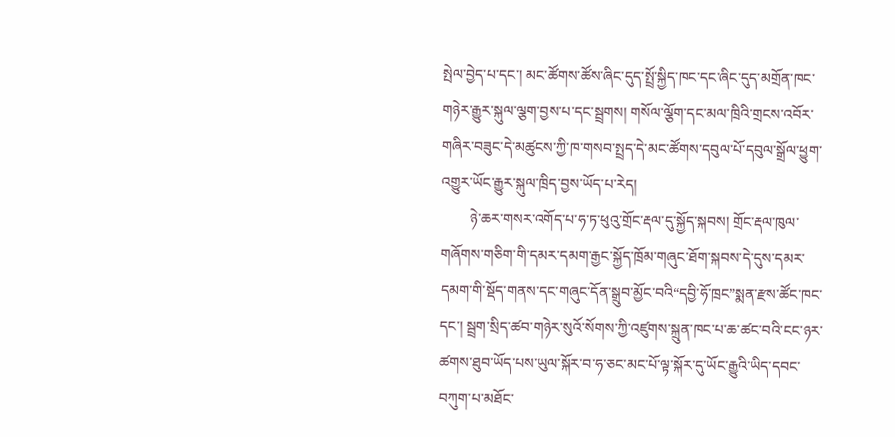སྤེལ་བྱེད་པ་དང་། མང་ཚོགས་ཚོས་ཞིང་དུད་སྤྲོ་སྐྱིད་ཁང་དང་ཞིང་དུད་མགྲོན་ཁང་གཉེར་རྒྱུར་སྐུལ་ལྕག་བྱས་པ་དང་སྦྲགས། གསོལ་ལྕོག་དང་མལ་ཁྲིའི་གྲངས་འབོར་གཞིར་བཟུང་དེ་མཚུངས་ཀྱི་ཁ་གསབ་སྤྲད་དེ་མང་ཚོགས་དབུལ་པོ་དབུལ་སྒྲོལ་ཕྱུག་འགྱུར་ཡོང་རྒྱུར་སྐུལ་ཁྲིད་བྱས་ཡོད་པ་རེད།
        ཉེ་ཆར་གསར་འགོད་པ་ཧ་ཏ་ཕུའུ་གྲོང་རྡལ་དུ་སྐྱོད་སྐབས། གྲོང་རྡལ་ཁུལ་གཞོགས་གཅིག་གི་དམར་དམག་རྒྱང་སྐྱོད་ཁྲོམ་གཞུང་ཐོག་སྐབས་དེ་དུས་དམར་དམག་གི་སྡོད་གནས་དང་གཞུང་དོན་སྒྲུབ་མྱོང་བའི“དབྱི་ཧོ་ཁྲང”སྨན་རྫས་ཚོང་ཁང་དང་། སྦྲག་སྲིད་ཚབ་གཉེར་སུའོ་སོགས་ཀྱི་འཛུགས་སྐྲུན་ཁང་པ་ཆ་ཚང་བའི་ངང་ཉར་ཚགས་ཐུབ་ཡོད་པས་ཡུལ་སྐོར་བ་ཧ་ཅང་མང་པོ་ལྟ་སྐོར་དུ་ཡོང་རྒྱུའི་ཡིད་དབང་བཀུག་པ་མཐོང་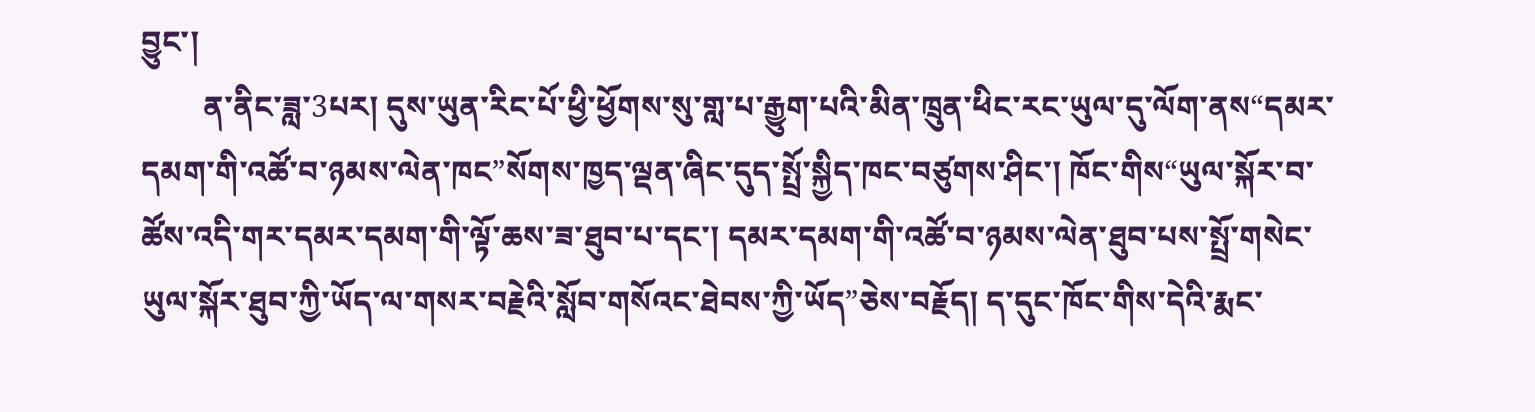བྱུང་།
        ན་ནིང་ཟླ་3པར། དུས་ཡུན་རིང་པོ་ཕྱི་ཕྱོགས་སུ་གླ་པ་རྒྱུག་པའི་མིན་ཁྲུན་ཕིང་རང་ཡུལ་དུ་ལོག་ནས“དམར་དམག་གི་འཚོ་བ་ཉམས་ལེན་ཁང”སོགས་ཁྱད་ལྡན་ཞིང་དུད་སྤྲོ་སྐྱིད་ཁང་བཙུགས་ཤིང་། ཁོང་གིས“ཡུལ་སྐོར་བ་ཚོས་འདི་གར་དམར་དམག་གི་ལྟོ་ཆས་ཟ་ཐུབ་པ་དང་། དམར་དམག་གི་འཚོ་བ་ཉམས་ལེན་ཐུབ་པས་སྤྲོ་གསེང་ཡུལ་སྐོར་ཐུབ་ཀྱི་ཡོད་ལ་གསར་བརྗེའི་སློབ་གསོའང་ཐེབས་ཀྱི་ཡོད”ཅེས་བརྗོད། ད་དུང་ཁོང་གིས་དེའི་རྨང་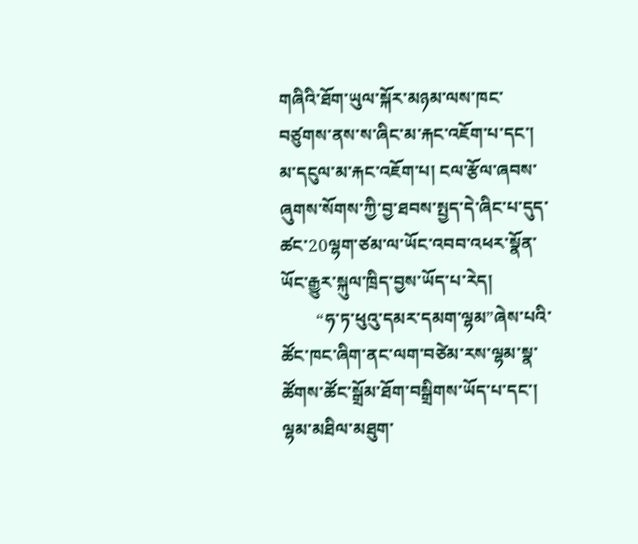གཞིའི་ཐོག་ཡུལ་སྐོར་མཉམ་ལས་ཁང་བཙུགས་ནས་ས་ཞིང་མ་རྐང་འཇོག་པ་དང་། མ་དངུལ་མ་རྐང་འཇོག་པ། ངལ་རྩོལ་ཞབས་ཞུགས་སོགས་ཀྱི་བྱ་ཐབས་སྤྱད་དེ་ཞིང་པ་དུད་ཚང་20ལྷག་ཙམ་ལ་ཡོང་འབབ་འཕར་སྣོན་ཡོང་རྒྱུར་སྐུལ་ཁྲིད་བྱས་ཡོད་པ་རེད།
        “ཧ་ཏ་ཕུའུ་དམར་དམག་ལྷམ”ཞེས་པའི་ཚོང་ཁང་ཞིག་ནང་ལག་བཙེམ་རས་ལྷམ་སྣ་ཚོགས་ཚོང་སྒྲོམ་ཐོག་བསྒྲིགས་ཡོད་པ་དང་། ལྷམ་མཐིལ་མཐུག་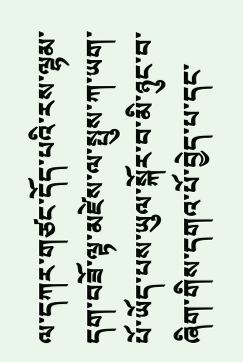ལ་དཀར་གཙང་དོད་པའི་རས་ལྷམ་དག་བཟོ་ལྟ་མཛེས་ལ་སྤུས་ཀ་ཡག་པོ་ཡོད་པས་ཡུལ་སྐོར་བ་མི་ཉུང་བ་ཞིག་གིས་དགའ་པོ་བྱེད་པ་དང་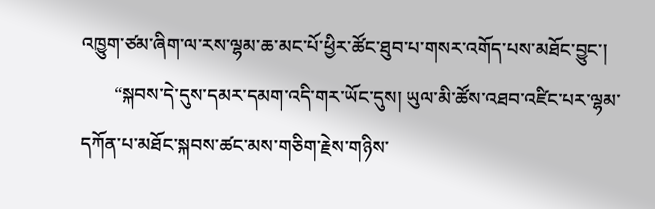འཁྱུག་ཙམ་ཞིག་ལ་རས་ལྷམ་ཆ་མང་པོ་ཕྱིར་ཚོང་ཐུབ་པ་གསར་འགོད་པས་མཐོང་བྱུང་།
       “སྐབས་དེ་དུས་དམར་དམག་འདི་གར་ཡོང་དུས། ཡུལ་མི་ཚོས་འཐབ་འཛིང་པར་ལྷམ་དཀོན་པ་མཐོང་སྐབས་ཚང་མས་གཅིག་རྗེས་གཉིས་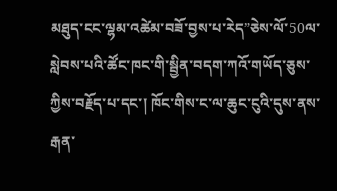མཐུད་ངང་ལྷམ་འཚེམ་བཟོ་བྱས་པ་རེད”ཅེས་ལོ་50ལ་སླེབས་པའི་ཚོང་ཁང་གི་སྦྱིན་བདག་ཀའོ་གཡོད་ཅུས་ཀྱིས་བརྗོད་པ་དང་། ཁོང་གིས་ང་ལ་ཆུང་ངུའི་དུས་ནས་རྒན་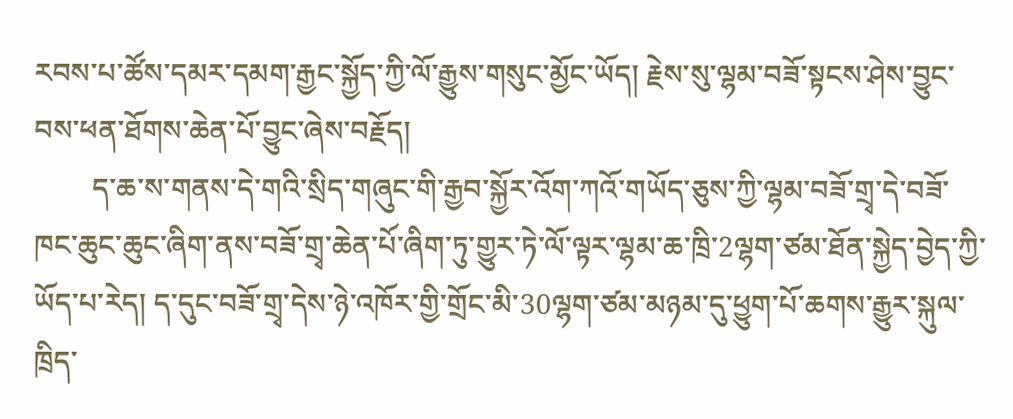རབས་པ་ཚོས་དམར་དམག་རྒྱང་སྐྱོད་ཀྱི་ལོ་རྒྱུས་གསུང་མྱོང་ཡོད། རྗེས་སུ་ལྷམ་བཟོ་སྟངས་ཤེས་བྱུང་བས་ཕན་ཐོགས་ཆེན་པོ་བྱུང་ཞེས་བརྗོད།
        ད་ཆ་ས་གནས་དེ་གའི་སྲིད་གཞུང་གི་རྒྱབ་སྐྱོར་འོག་ཀའོ་གཡོད་ཅུས་ཀྱི་ལྷམ་བཟོ་གྲྭ་དེ་བཟོ་ཁང་ཆུང་ཆུང་ཞིག་ནས་བཟོ་གྲྭ་ཆེན་པོ་ཞིག་ཏུ་གྱུར་ཏེ་ལོ་ལྟར་ལྷམ་ཆ་ཁྲི་2ལྷག་ཙམ་ཐོན་སྐྱེད་བྱེད་ཀྱི་ཡོད་པ་རེད། ད་དུང་བཟོ་གྲྭ་དེས་ཉེ་འཁོར་གྱི་གྲོང་མི་30ལྷག་ཙམ་མཉམ་དུ་ཕྱུག་པོ་ཆགས་རྒྱུར་སྐུལ་ཁྲིད་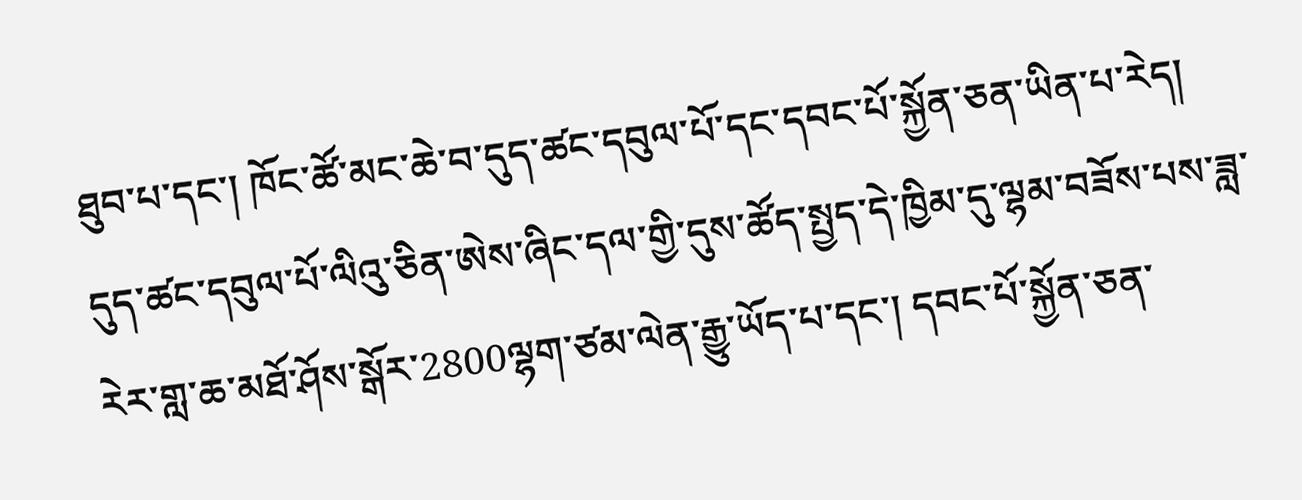ཐུབ་པ་དང་། ཁོང་ཚོ་མང་ཆེ་བ་དུད་ཚང་དབུལ་པོ་དང་དབང་པོ་སྐྱོན་ཅན་ཡིན་པ་རེད། དུད་ཚང་དབུལ་པོ་ལིའུ་ཅིན་ཨེས་ཞིང་དལ་གྱི་དུས་ཚོད་སྤྱད་དེ་ཁྱིམ་དུ་ལྷམ་བཟོས་པས་ཟླ་རེར་གླ་ཆ་མཐོ་ཤོས་སྒོར་2800ལྷག་ཙམ་ལེན་རྒྱུ་ཡོད་པ་དང་། དབང་པོ་སྐྱོན་ཅན་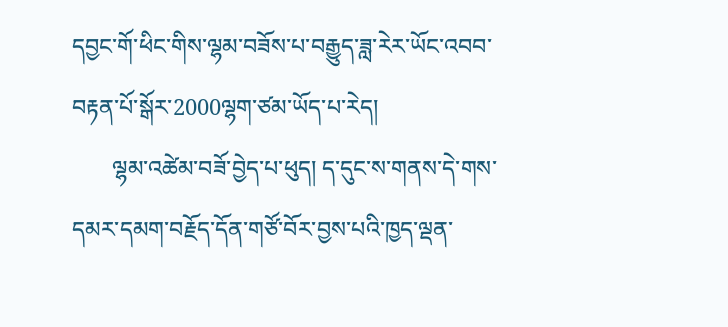དབྱང་གོ་ཕིང་གིས་ལྷམ་བཟོས་པ་བརྒྱུད་ཟླ་རེར་ཡོང་འབབ་བརྟན་པོ་སྒོར་2000ལྷག་ཙམ་ཡོད་པ་རེད།
       ལྷམ་འཚེམ་བཟོ་བྱེད་པ་ཕུད། ད་དུང་ས་གནས་དེ་གས་དམར་དམག་བརྗོད་དོན་གཙོ་བོར་བྱས་པའི་ཁྱད་ལྡན་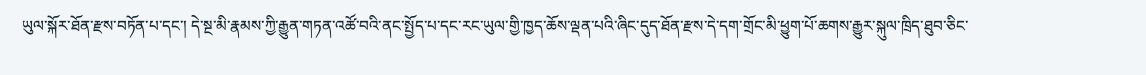ཡུལ་སྐོར་ཐོན་རྫས་བཏོན་པ་དང་། དེ་སྔ་མི་རྣམས་ཀྱི་རྒྱུན་གཏན་འཚོ་བའི་ནང་སྤྱོད་པ་དང་རང་ཡུལ་གྱི་ཁྱད་ཆོས་ལྡན་པའི་ཞིང་དུད་ཐོན་རྫས་དེ་དག་གྲོང་མི་ཕྱུག་པོ་ཆགས་རྒྱུར་སྐུལ་ཁྲིད་ཐུབ་ཅིང་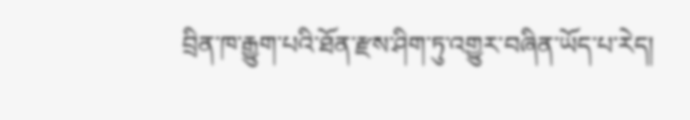བྲིན་ཁ་རྒྱུག་པའི་ཐོན་རྫས་ཤིག་ཏུ་འགྱུར་བཞིན་ཡོད་པ་རེད།